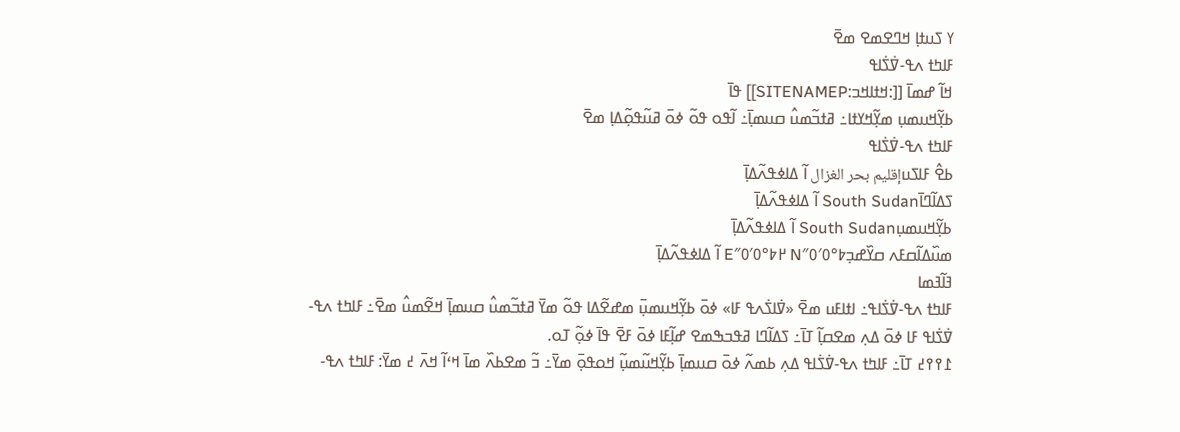ߌ ߖߎߙߊ߲ ߞߣߐߘߐ ߘߐ߫
ߓߊߤߙ ߍߟ-ߜ߭ߖ߭ߊߟ
ߞߊ߬ ߝߘߊ߫ [[:ߞߙߊߞߏ:SITENAMEP]] ߟߊ߫
ߕߌ߲߬ߞߎߘߎ߲ ߘߌ߲߬ߞߌߙߊ߸ ߥߙߏ߬ߘߎ߮ ߛߎߘߊ߲߫߸ ߊ߬ߟߋ ߟߋ߬ ߦߋ߫ ߥߎ߬ߟߋ߲߬ߡߊ߲ ߘߐ߫
ߓߊߤߙ ߍߟ-ߜ߭ߖ߭ߊߟ
ߕߐ߮ ߓߊߖߎإقليم بحر الغزال ߊ߬ ߡߊߦߟߍ߬ߡߊ߲߫
ߖߡߊ߬ߣߊ߫South Sudan ߊ߬ ߡߊߦߟߍ߬ߡߊ߲߫
ߕߌ߲߬ߞߎߘߎ߲South Sudan ߊ߬ ߡߊߦߟߍ߬ߡߊ߲߫
ߘߎ߰ߡߊ߬ߛߓߍ ߛߌ߰ߝߏ߲߈°߀′߀″N ߂߈°߀′߀″E ߊ߬ ߡߊߦߟߍ߬ߡߊ߲߫
ߔߊ߬ߔߘߊ
ߓߊߤߙ ߍߟ-ߜ߭ߖ߭ߊߟ߸ ߊߙߊߓߎ ߘߐ߫ «ߜ߭ߊߖ߭ߍߟ ߓߊ» ߦߋ߫ ߕߌ߲߬ߞߎߘߎ߲߫ ߘߝߐ߬ߡߊ ߟߋ߬ ߘߌ߫ ߥߙߏ߬ߘߎ߮ ߛߎߘߊ߲߫ ߞߐ߬ߘߎ߮ ߘߐ߫߸ ߓߊߤߙ ߍߟ-ߜ߭ߖ߭ߊߟ ߓߊ ߦߋ߫ ߡߍ߲ ߘߐߛߊ߲߬ ߠߊ߫߸ ߖߡߊ߬ߣߊ ߥߟߏߒߘߐ ߝߊ߲߬ߓߊ ߦߋ߫ ߓߐ߫ ߟߊ߫ ߦߋ߲߬ ߠߋ.
߁߉߉߄ ߠߊ߫߸ ߓߊߤߙ ߍߟ-ߜ߭ߖ߭ߊߟ ߡߍ߲ ߕߘߍ߬ ߦߋ߫ ߛߎߘߊ߲߫ ߕߌ߲߬ߞߎ߬ߘߎ߲߬ ߞߋߟߋ߲߫ ߘߌ߫߸ ߏ߬ ߘߐߕߍ߰ ߘߊ߫ ߞߵߊ߬ ߞߍ߫ ߄ ߘߌ߫: ߓߊߤߙ ߍߟ-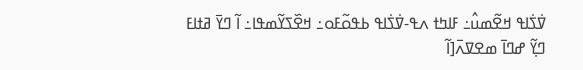ߜ߭ߖ߭ߊߟ ߞߐ߬ߘߎ߮߸ ߓߊߤߙ ߍߟ-ߜ߭ߖ߭ߊߟ ߕߟߋ߬ߓߋ߸ ߞߐ߰ߖߌ߬ߘߟߊ߸ ߊ߬ ߣߌ߫ ߥߙߊߓ
ߣߌ߲߬ ߝߣߊ߫ ߘߐߜߍ߫[ߊ߬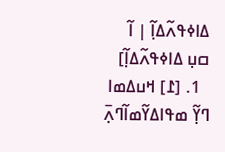ߡߊߦߟߍ߬ߡߊ߲߬ | ߊ߬ ߛߎ߲ ߡߊߦߟߍ߬ߡߊ߲߬]
  1. [߁] ߞߎߡߘߊ ߣߌ߲߬ ߘߟߊߡߌ߬ߘߊ߬ߣߍ߲߫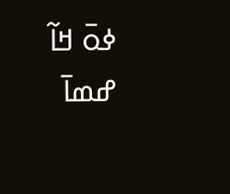ߦߋ߫ ߞߊ߬ ߝߘߊ߫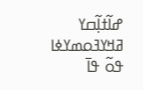ߝߊ߬ߙߊ߲߬ߛߌ ߥߞߌߔߋߘߌߦߊ ߟߋ߬ ߟߊ߫